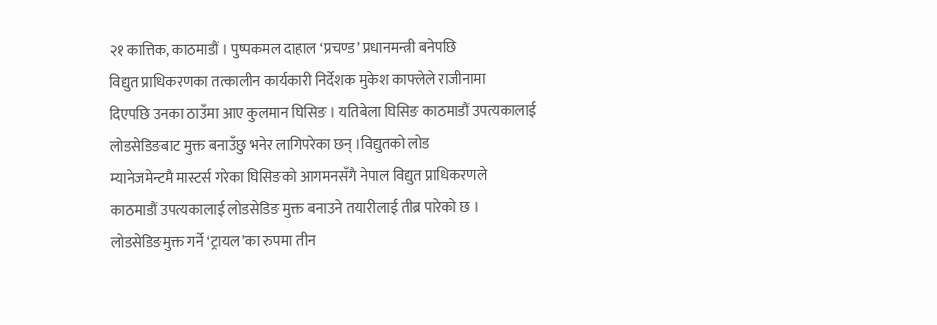२१ कात्तिक, काठमाडौं । पुष्पकमल दाहाल ‘प्रचण्ड’ प्रधानमन्त्री बनेपछि
विद्युत प्राधिकरणका तत्कालीन कार्यकारी निर्देशक मुकेश काफ्लेले राजीनामा
दिएपछि उनका ठाउँमा आए कुलमान घिसिङ । यतिबेला घिसिङ काठमाडौं उपत्यकालाई
लोडसेडिङबाट मुक्त बनाउँछु भनेर लागिपरेका छन् ।विद्युतको लोड
म्यानेजमेन्टमै मास्टर्स गरेका घिसिङको आगमनसँगै नेपाल विद्युत प्राधिकरणले
काठमाडौं उपत्यकालाई लोडसेडिङ मुक्त बनाउने तयारीलाई तीब्र पारेको छ ।
लोडसेडिङमुक्त गर्ने ‘ट्रायल’का रुपमा तीन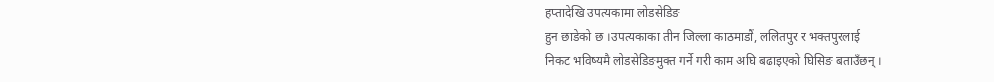हप्तादेखि उपत्यकामा लोडसेडिङ
हुन छाडेको छ ।उपत्यकाका तीन जिल्ला काठमाडौं, ललितपुर र भक्तपुरलाई
निकट भविष्यमै लोडसेडिङमुक्त गर्ने गरी काम अघि बढाइएको घिसिङ बताउँछन् ।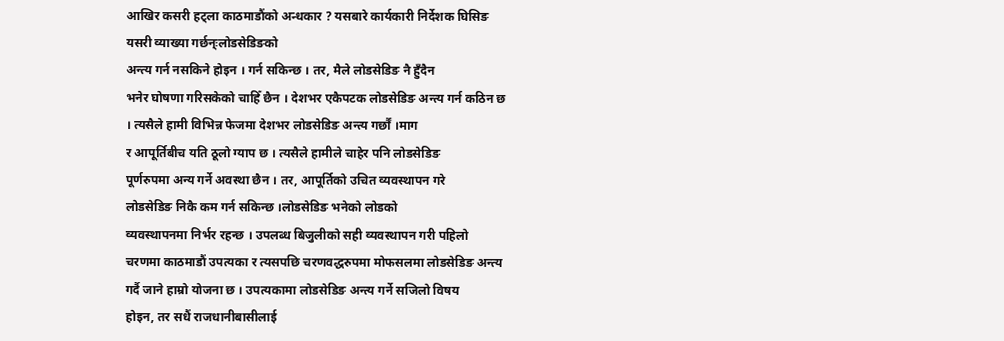आखिर कसरी हट्ला काठमाडौंको अन्धकार ? यसबारे कार्यकारी निर्देशक घिसिङ
यसरी व्याख्या गर्छन्ःलोडसेडिङको
अन्त्य गर्न नसकिने होइन । गर्न सकिन्छ । तर, मैले लोडसेडिङ नै हुँदैन
भनेर घोषणा गरिसकेको चाहिँ छैन । देशभर एकैपटक लोडसेडिङ अन्त्य गर्न कठिन छ
। त्यसैले हामी विभिन्न फेजमा देशभर लोडसेडिङ अन्त्य गर्छौं ।माग
र आपूर्तिबीच यति ठूलो ग्याप छ । त्यसैले हामीले चाहेर पनि लोडसेडिङ
पूर्णरुपमा अन्य गर्ने अवस्था छैन । तर, आपूर्तिको उचित व्यवस्थापन गरे
लोडसेडिङ निकै कम गर्न सकिन्छ ।लोडसेडिङ भनेको लोडको
व्यवस्थापनमा निर्भर रहन्छ । उपलब्ध बिजुलीको सही व्यवस्थापन गरी पहिलो
चरणमा काठमाडौं उपत्यका र त्यसपछि चरणवद्धरुपमा मोफसलमा लोडसेडिङ अन्त्य
गर्दै जाने हाम्रो योजना छ । उपत्यकामा लोडसेडिङ अन्त्य गर्ने सजिलो विषय
होइन, तर सधैं राजधानीबासीलाई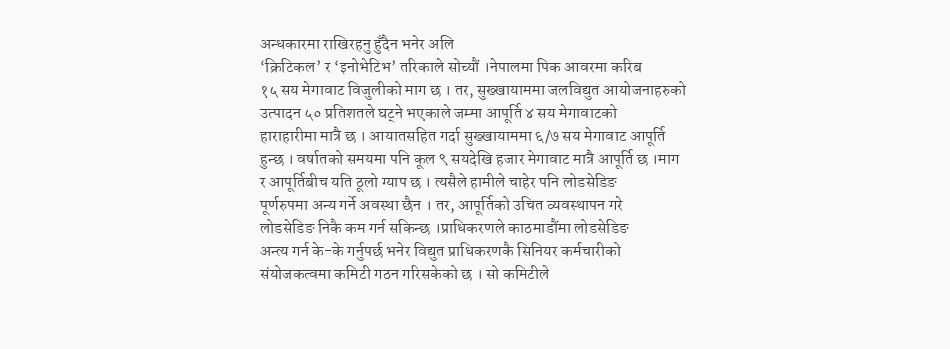अन्धकारमा राखिरहनु हुँदैन भनेर अलि
‘क्रिटिकल’ र ‘इनोभेटिभ’ तरिकाले सोच्यौं ।नेपालमा पिक आवरमा करिब
१५ सय मेगावाट विजुलीको माग छ । तर, सुख्खायाममा जलविद्युत आयोजनाहरुको
उत्पादन ५० प्रतिशतले घट्ने भएकाले जम्मा आपूर्ति ४ सय मेगावाटको
हाराहारीमा मात्रै छ । आयातसहित गर्दा सुख्खायाममा ६/७ सय मेगावाट आपूर्ति
हुन्छ । वर्षातको समयमा पनि कूल ९ सयदेखि हजार मेगावाट मात्रै आपूर्ति छ ।माग
र आपूर्तिबीच यति ठूलो ग्याप छ । त्यसैले हामीले चाहेर पनि लोडसेडिङ
पूर्णरुपमा अन्य गर्ने अवस्था छैन । तर, आपूर्तिको उचित व्यवस्थापन गरे
लोडसेडिङ निकै कम गर्न सकिन्छ ।प्राधिकरणले काठमाडौंमा लोडसेडिङ
अन्त्य गर्न के-के गर्नुपर्छ भनेर विद्युत प्राधिकरणकै सिनियर कर्मचारीको
संयोजकत्वमा कमिटी गठन गरिसकेको छ । सो कमिटीले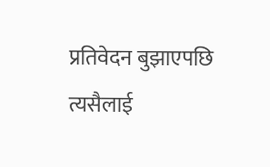प्रतिवेदन बुझाएपछि
त्यसैलाई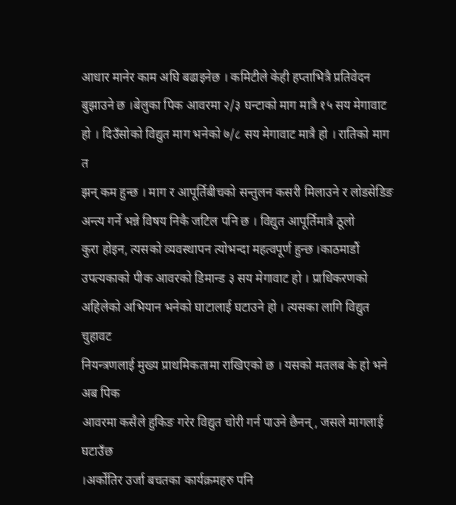आधार मानेर काम अघि बढाइनेछ । कमिटीले केही हप्ताभित्रै प्रतिवेदन
बुझाउने छ ।बेलुका पिक आवरमा २/३ घन्टाको माग मात्रै १५ सय मेगावाट
हो । दिउँसोको विद्युत माग भनेको ७/८ सय मेगावाट मात्रै हो । रातिको माग त
झन् कम हुन्छ । माग र आपूर्तिबीचको सन्तुलन कसरी मिलाउने र लोडसेडिङ
अन्त्य गर्ने भन्ने विषय निकै जटिल पनि छ । विद्युत आपूर्तिमात्रै ठूलो
कुरा होइन, त्यसको व्यवस्थापन त्योभन्दा महत्वपूर्ण हुन्छ ।काठमाडौं उपत्यकाको पीक आवरको डिमान्ड ३ सय मेगावाट हो । प्राधिकरणको
अहिलेको अभियान भनेको घाटालाई घटाउने हो । त्यसका लागि विद्युत चुहावट
नियन्त्रणलाई मुख्य प्राथमिकतामा राखिएको छ । यसको मतलब के हो भने अब पिक
आवरमा कसैले हुकिङ गरेर विद्युत चोरी गर्न पाउने छैनन्, जसले मागलाई घटाउँछ
।अर्कोतिर उर्जा बचतका कार्यक्रमहरु पनि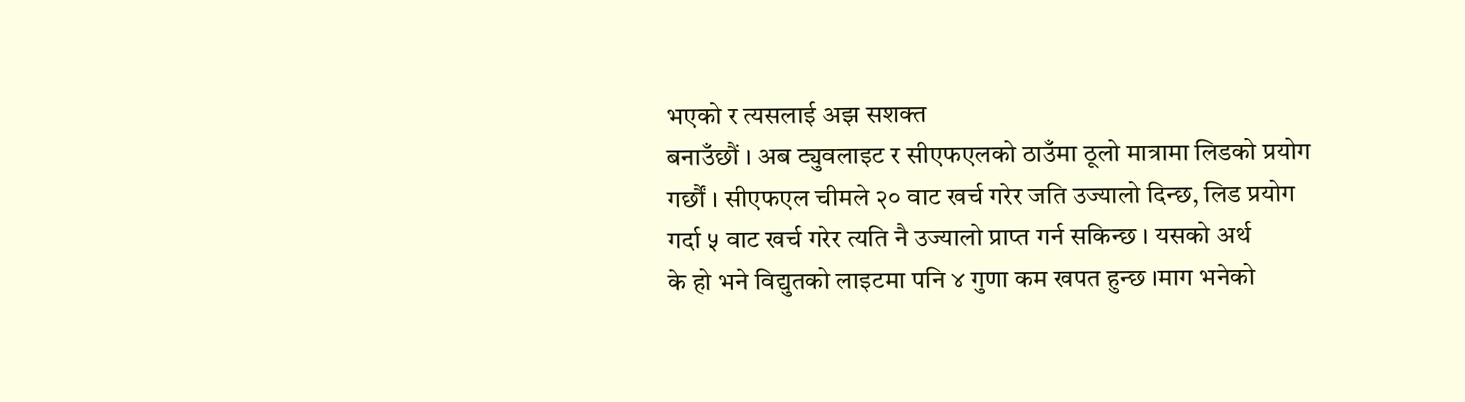भएको र त्यसलाई अझ सशक्त
बनाउँछौं । अब ट्युवलाइट र सीएफएलको ठाउँमा ठूलो मात्रामा लिडको प्रयोग
गर्छौं । सीएफएल चीमले २० वाट खर्च गरेर जति उज्यालो दिन्छ, लिड प्रयोग
गर्दा ५ वाट खर्च गरेर त्यति नै उज्यालो प्राप्त गर्न सकिन्छ । यसको अर्थ
के हो भने विद्युतको लाइटमा पनि ४ गुणा कम खपत हुन्छ ।माग भनेको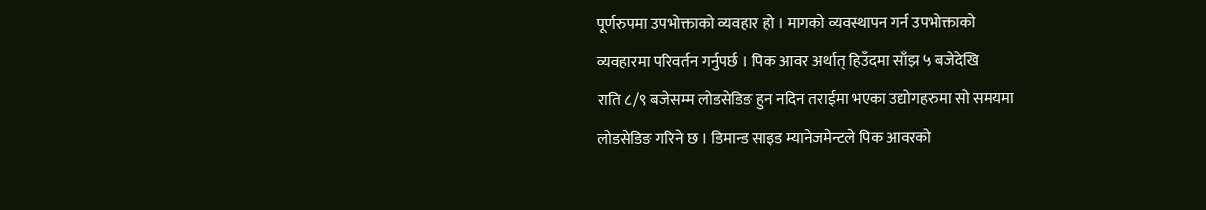पूर्णरुपमा उपभोक्ताको व्यवहार हो । मागको व्यवस्थापन गर्न उपभोक्ताको
व्यवहारमा परिवर्तन गर्नुपर्छ । पिक आवर अर्थात् हिउँदमा साँझ ५ बजेदेखि
राति ८/९ बजेसम्म लोडसेडिङ हुन नदिन तराईमा भएका उद्योगहरुमा सो समयमा
लोडसेडिङ गरिने छ । डिमान्ड साइड म्यानेजमेन्टले पिक आवरको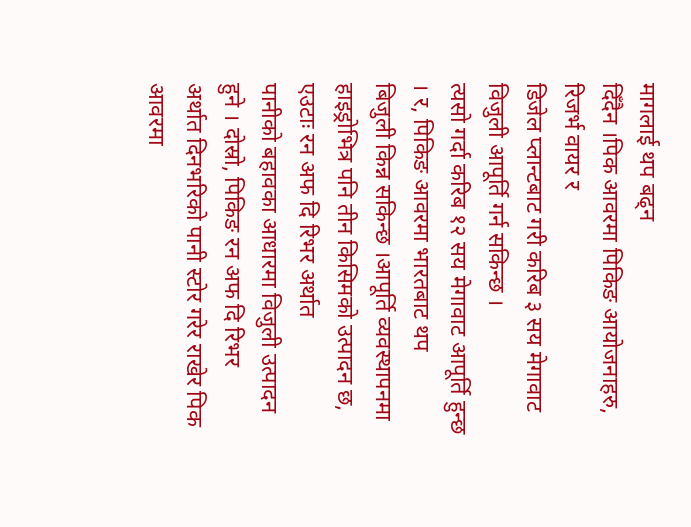मागलाई थप बढ्न
दिँदैन ।पिक आवरमा पिकिङ आयोजनाहरु, रिजर्भ वायर र
डिजेल प्लान्टबाट गरी करिब ३ सय मेगावाट विजुली आपूर्ति गर्न सकिन्छ ।
त्यसो गर्दा करिब १२ सय मेगावाट आपूर्ति हुन्छ । र, पिकिङ आवरमा भारतबाट थप
बिजुली किन्न सकिन्छ ।आपूर्ति व्यवस्थापनमा
हाइड्रोभित्र पनि तीन किसिमको उत्पादन छ, एउटाः रन अफ दि रिभर अर्थात
पानीको बहावका आधारमा विजुली उत्पादन हुने । दोस्रो, पिकिङ रन अफ दि रिभर
अर्थात दिनभरिको पानी स्टोर गरेर राखेर पिक आवरमा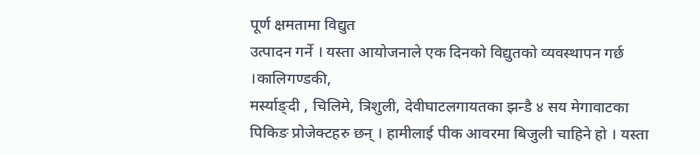पूर्ण क्षमतामा विद्युत
उत्पादन गर्ने । यस्ता आयोजनाले एक दिनको विद्युतको व्यवस्थापन गर्छ ।कालिगण्डकी,
मर्स्याङ्दी , चिलिमे, त्रिशुली, देवीघाटलगायतका झन्डै ४ सय मेगावाटका
पिकिङ प्रोजेक्टहरु छन् । हामीलाई पीक आवरमा बिजुली चाहिने हो । यस्ता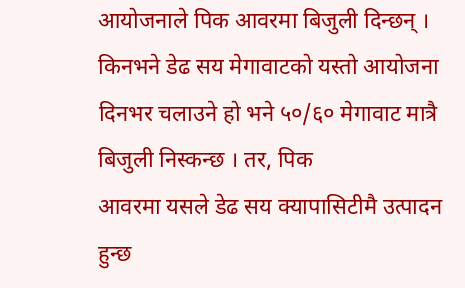आयोजनाले पिक आवरमा बिजुली दिन्छन् । किनभने डेढ सय मेगावाटको यस्तो आयोजना
दिनभर चलाउने हो भने ५०/६० मेगावाट मात्रै बिजुली निस्कन्छ । तर, पिक
आवरमा यसले डेढ सय क्यापासिटीमै उत्पादन हुन्छ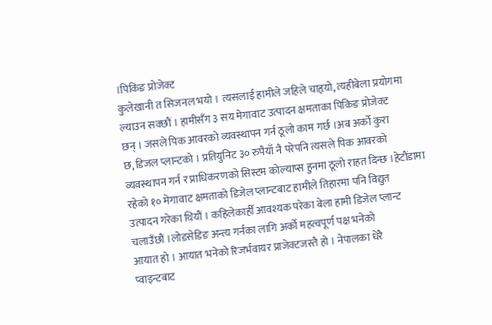।पिकिङ प्रोजेक्ट
कुलेखानी त सिजनल भयो । त्यसलाई हामीले जहिले चाहृयो, त्यहीबेला प्रयोगमा
ल्याउन सक्छौं । हामीसँग ३ सय मेगावाट उत्पादन क्षमताका पिकिङ प्रोजेक्ट
छन् । जसले पिक आवरको व्यवस्थापन गर्न ठूलो काम गर्छ ।अब अर्को कुरा
छ, डिजल प्लान्टको । प्रतियुनिट ३० रुपैयाँ नै परेपनि त्यसले पिक आवरको
व्यवस्थापन गर्न र प्राधिकरणको सिस्टम कोल्याप्स हुनमा ठूलो राहत दिन्छ ।हेटौंडामा
रहेको १० मेगावाट क्षमताको डिजेल प्लान्टबाट हामीले तिहारमा पनि विद्युत
उत्पादन गरेका थियौं । कहिलेकाहीँ आवश्यक परेका बेला हामी डिजेल प्लान्ट
चलाउँछौं ।लोडसेडिङ अन्त्य गर्नका लागि अर्को महत्वपूर्ण पक्ष भनेको
आयात हो । आयात भनेको रिजर्भवायर प्राजेक्टजस्तै हो । नेपालका धेरै
प्वाइन्टबाट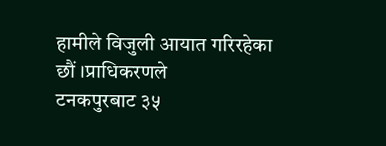हामीले विजुली आयात गरिरहेका छौं ।प्राधिकरणले
टनकपुरबाट ३५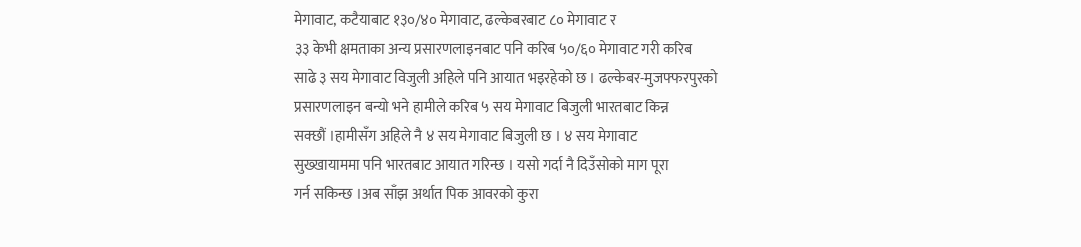मेगावाट, कटैयाबाट १३०/४० मेगावाट, ढल्केबरबाट ८० मेगावाट र
३३ केभी क्षमताका अन्य प्रसारणलाइनबाट पनि करिब ५०/६० मेगावाट गरी करिब
साढे ३ सय मेगावाट विजुली अहिले पनि आयात भइरहेको छ । ढल्केबर-मुजफ्फरपुरको
प्रसारणलाइन बन्यो भने हामीले करिब ५ सय मेगावाट बिजुली भारतबाट किन्न
सक्छौं ।हामीसँग अहिले नै ४ सय मेगावाट बिजुली छ । ४ सय मेगावाट
सुख्खायाममा पनि भारतबाट आयात गरिन्छ । यसो गर्दा नै दिउँसोको माग पूरा
गर्न सकिन्छ ।अब साँझ अर्थात पिक आवरको कुरा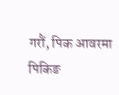गरौं, पिक आवरमा पिकिङ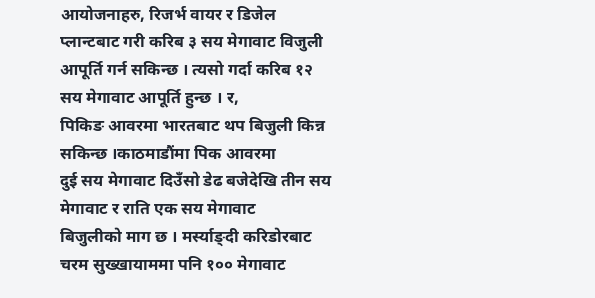आयोजनाहरु, रिजर्भ वायर र डिजेल प्लान्टबाट गरी करिब ३ सय मेगावाट विजुली
आपूर्ति गर्न सकिन्छ । त्यसो गर्दा करिब १२ सय मेगावाट आपूर्ति हुन्छ । र,
पिकिङ आवरमा भारतबाट थप बिजुली किन्न सकिन्छ ।काठमाडौंमा पिक आवरमा
दुई सय मेगावाट दिउँसो डेढ बजेदेखि तीन सय मेगावाट र राति एक सय मेगावाट
बिजुलीको माग छ । मर्स्याङ्दी करिडोरबाट चरम सुख्खायाममा पनि १०० मेगावाट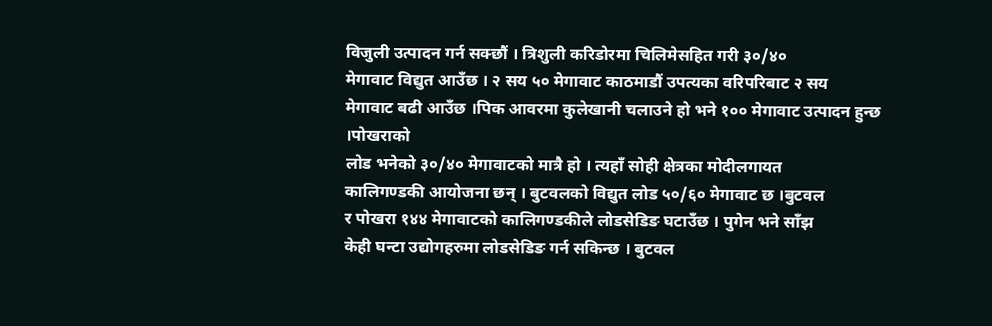विजुली उत्पादन गर्न सक्छौं । त्रिशुली करिडोरमा चिलिमेसहित गरी ३०/४०
मेगावाट विद्युत आउँछ । २ सय ५० मेगावाट काठमाडौं उपत्यका वरिपरिबाट २ सय
मेगावाट बढी आउँछ ।पिक आवरमा कुलेखानी चलाउने हो भने १०० मेगावाट उत्पादन हुन्छ ।पोखराको
लोड भनेको ३०/४० मेगावाटको मात्रै हो । त्यहाँ सोही क्षेत्रका मोदीलगायत
कालिगण्डकी आयोजना छन् । बुटवलको विद्युत लोड ५०/६० मेगावाट छ ।बुटवल
र पोखरा १४४ मेगावाटको कालिगण्डकीले लोडसेडिङ घटाउँछ । पुगेन भने साँझ
केही घन्टा उद्योगहरुमा लोडसेडिङ गर्न सकिन्छ । बुटवल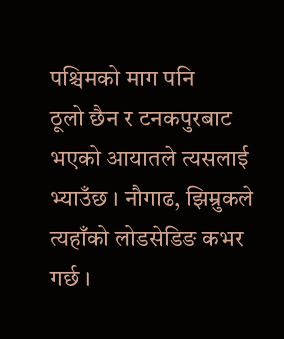पश्चिमको माग पनि
ठूलो छैन र टनकपुरबाट भएको आयातले त्यसलाई भ्याउँछ । नौगाढ, झिम्रुकले
त्यहाँको लोडसेडिङ कभर गर्छ ।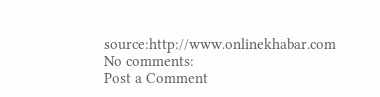source:http://www.onlinekhabar.com
No comments:
Post a Comment